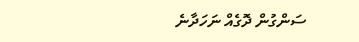ސަންގުން ދޮގެއް ނަހަދާނެ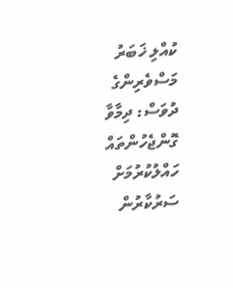ކުއްލި ޚަބަރު
މަސްވެރިންގެ ދުވަސް: ދިމާވާ ގޮންޖެހުންތައް ހައްލުކުރުމަށް ސަރުކާރުން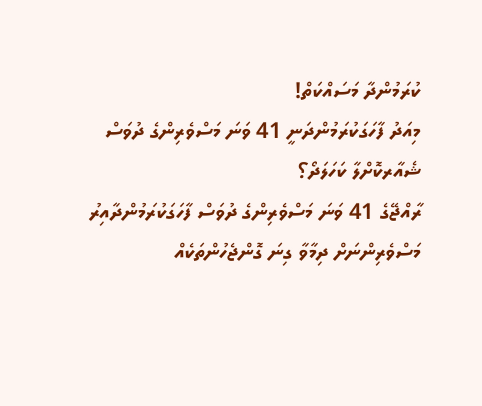ކުރަމުންދާ މަސައްކަތް!
މިއަދު ފާހަގަކުރަމުންދަނީ 41 ވަނަ މަސްވެރިންގެ ދުވަސް
ޝެއާރކޮށްލާ ކަހަލަދޯ؟
ރާއްޖޭގެ 41 ވަނަ މަސްވެރިންގެ ދުވަސް ފާހަގަކުރަމުންދާއިރު މަސްވެރިންނަށް ދިމާވާ ގިނަ ގޮންޖެހުންތަކެއް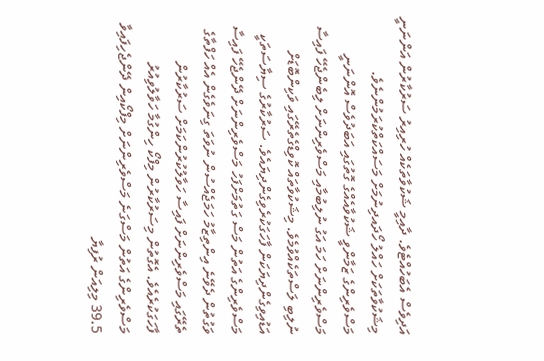އަދިވެސް އެބަހުއްޓެވެ. ދާއިމީ ޝަކުވާތަކެއް ހުރިއިރު ސަރުކާރުން އަންނަނީ މިޝަކުވާތަކަށް ހައްލު ހޯދައދިނުމަށް މަސައްކަތްކުރަމުންނެވެ.
މަސްވެރިންގެ ޒަމާންވީ ޝަކުވާއެއްގެ ގޮތުގައި އަބަދުވެސް އޮންނަނީ މަސްވެރިންނަށް ހަމަ އަގު ނުލިބުމާއި މަސްވެރިންނަށް ލިބެންޖެހޭ ފައިސާ ނުލިބި ލަސްތަކެއްވުމެވެ. މިޝަކުވާތައް ކޮވިޑްގެތެރޭގައި ވަކިންބޮޑަށް އަޑުއިވިގެންދިޔަކަން ފާހަގަކުރެވިގެންދިޔައެވެ. ސަރުކާރުގެ ސިޔާސަތަކީ މަސްވެރިންގެ އަތުން މަސް ގަތުމަށްފަހު މަސްވެރިންނަށް ދޭންޖެހޭ ފައިސާ ވަގުތުން ދެވޭނެ އިންތިޒާމު ހަމަޖެއްސުން ނުވަތަ ގިނަވެގެން އެއް ހަފްތާގެ ތެރޭގައި މަސްވެރިންނަށް ފައިސާ ހަވާލުކުރުންކަމަށް ސަރުކާރުން ފާހަގަކުރެއެވެ. އެގޮތުން މިސަރުކާރުން މިފްކޯ ހިންގުމާ ހަވާލުވިއުރު މަސްވެރިންގެ އަތުން މަސްގަނެ މަސްވެރިންނަށް މިފްކޯއިން ދޭންޖެހިފައިވާ 39.5 މިލިއަން ރުފިޔާ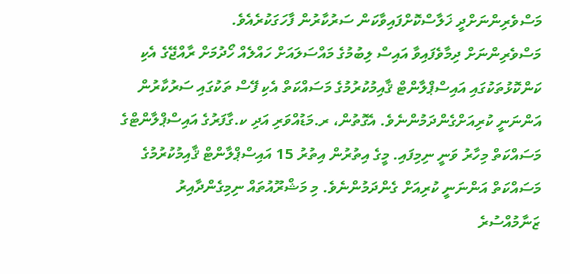މަސްވެރިންނަށްދީ ޚަލާސްކޮށްފައިވާކަން ސަރުކާރުން ފާހަގަކުރެއެވެ.
މަސްވެރިންނަށް ދިމާވެފައިވާ އައިސް ލިބުމުގެ މައްސަލައަށް ހައްލެއް ހޯދުމަށް ރާއްޖޭގެ އެކި ކަންކޮޅުތަކުގައި އައިސްޕްލާންޓް ޤާއިމުކުރުމުގެ މަސައްކަތް އެކި ފޭސް ތަކުގައި ސަރުކާރުން އަންނަނީ ކުރިއަށްގެންދަމުންނެވެ. އެގޮތުން، ރ.މަޑުއްވަރި އަދި ކ.ގާފަރުގެ އައިސްޕްލާންޓްގެ މަސައްކަތް މިހާރު ވަނީ ނިމިފައި. މީގެ އިތުރުން އިތުރު 15 އައިސްޕްލާންޓް ޤާއިމުކުރުމުގެ މަސައްކަތް އަންނަނީ ކުރިއަށް ގެންދަމުންނެވެ. މި މަޝްރޫއުތައް ނިމިގެންދާއިރު ޒަނާމުއްސުރެ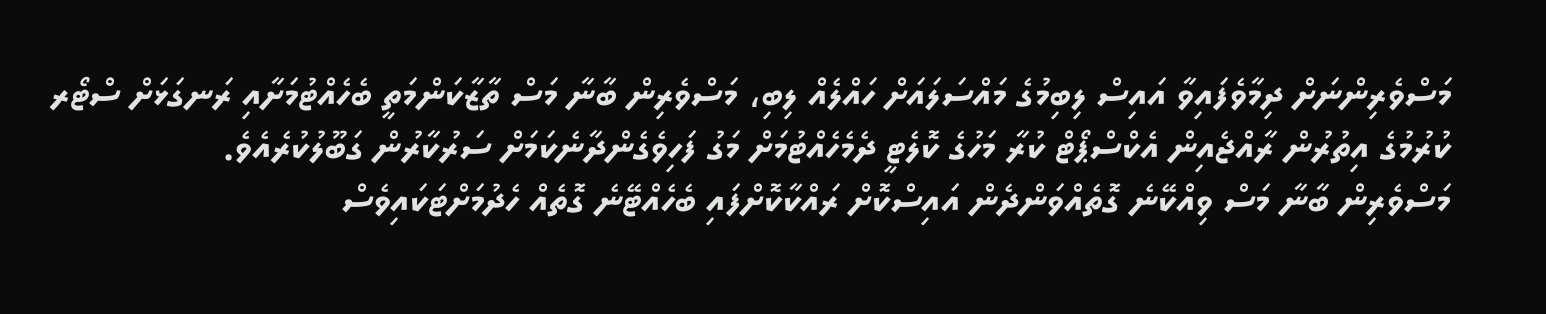މަސްވެރިންނަށް ދިމާވެފައިވާ އައިސް ލިބިމުގެ މައްސަލައަށް ހައްލެއް ލިބި، މަސްވެރިން ބާނާ މަސް ތާޒާކަންމަތީ ބެހެއްޓުމަށާއި ރަނގަޅަށް ސްޓޯރ ކުރުމުގެ އިތުރުން ރާއްޖެއިން އެކްސްޕޯޓް ކުރާ މަހުގެ ކޮލެޓީ ދެމެހެއްޓުމަށް މަގު ފަހިވެގެންދާނެކަމަށް ސަރުކާރުން ގަބޫލުކުރެއެވެ.
މަސްވެރިން ބާނާ މަސް ވިއްކޭނެ ގޮތެއްވަންދެން އައިސްކޮށް ރައްކާކޮށްފައި ބެހެއްޓޭނެ ގޮތެއް ހެދުމަށްޓަކައިވެސް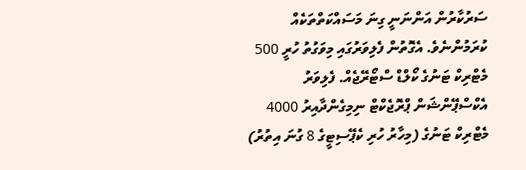ސަރުކާރުން އަންނަނީ ގިނަ މަސައްކަތްތަކެއް ކުރަމުންނެވެ. އެގޮތުން ފެލިވަރުގައި މިވަގުތު ހުރީ 500 މެޓްރިކް ޓަނުގެ ކޯލްޑް ސްޓޯރޭޖެއް. ފެލިވަރު އެކްސްޕޭންޝަން ޕްރޮޖެކްޓް ނިމިގެންދާއިރު 4000 މެޓްރިކް ޓަނުގެ (މިހާރު ހުރި ކެޕޭސިޓީގެ 8 ގުނަ އިތުރު)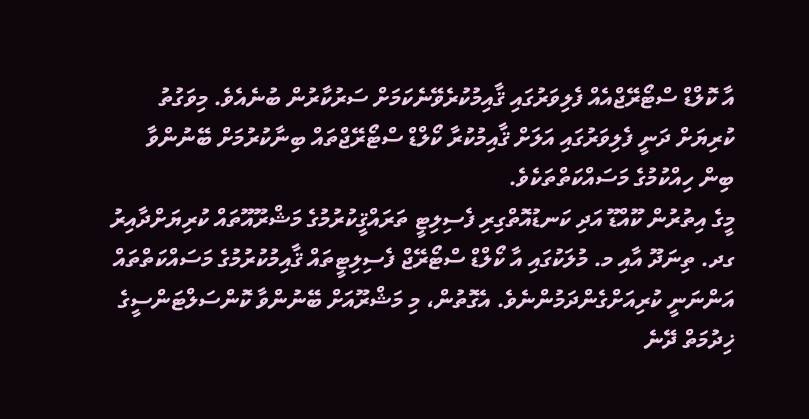އާ ކޮލްޑް ސްޓޯރޭޖްއެއް ފެލިވަރުގައި ޤާއިމުކުރެވޭނެކަމަށް ސަރުކާރުން ބުނެއެވެ. މިވަގުތު ކުރިޔަށް ދަނީ ފެލިވަރުގައި އަލަށް ޤާއިމުކުރާ ކޯލްޑް ސްޓޯރޭޖްތައް ބިނާކުރުމަށް ބޭނުންވާ ބިން ހިއްކުމުގެ މަސައްކަތްތަކެވެ.
މީގެ އިތުރުން ކޫއްޑޫ އަދި ކަނޑުއޮތްގިރި ފެސިލިޓީ ތަރައްޤީކުރުމުގެ މަޝްރޫއޫތައް ކުރިޔަށްދާއިރު ގދ. ތިނަދޫ އާއި މ. މުލަކުގައި އާ ކޯލްޑް ސްޓޯރޭޖް ފެސިލިޓީތައް ޤާއިމުކުރުމުގެ މަސައްކަތްތައް އަންނަނީ ކުރިއަށްގެންދަމުންނެވެ. އެގޮތުން، މި މަޝްރޫއަށް ބޭނުންވާ ކޮންސަލްޓަންސީގެ ޚިދުމަތް ދޭނެ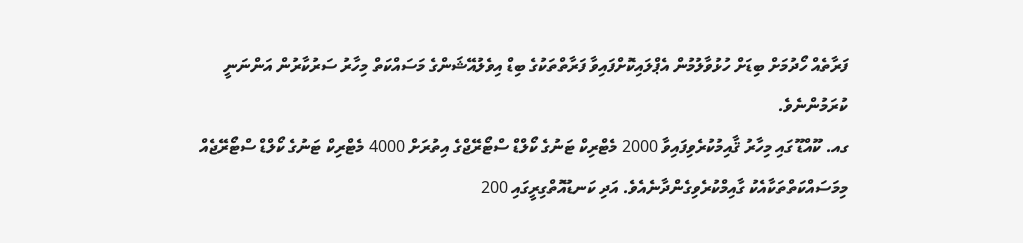ފަރާތެއް ހޯދުމަށް ބިޑަށް ހުޅުވާލުމުން އެޕްލައިކޮށްފައިވާ ފަރާތްތަކުގެ ބިޑް އިވެލުއޭޝަންގެ މަސައްކަތް މިހާރު ސަރުކާރުން އަންނަނީ ކުރަމުންނެވެ.
ގއ. ކޫއްޑޫ ގައި މިހާރު ޤާއިމުކުރެވިފައިވާ 2000 މެޓްރިކް ޓަނުގެ ކޯލްޑް ސްޓޯރޭޖްގެ އިތުރަށް 4000 މެޓްރިކް ޓަނުގެ ކޯލްޑް ސްޓޯރޭޖެއް މިމަސައްކަތްތަކާއެކު ގާއިމްކުރެވިގެންދާނެއެވެ. އަދި ކަނޑުއޮތްގިރީގައި 200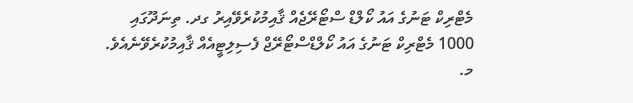މެޓްރިކް ޓަނުގެ އައު ކޯލްޑް ސްޓޯރޭޖެއް ޤާއިމުކުރެވޭއިރު ގދ. ތިނަދޫގައި 1000 މެޓްރިކް ޓަނުގެ އައު ކޯލްޑްސްޓޯރޭޖް ފެސިލިޓީއެއް ޤާއިމުކުރެވޭނެއެވެ. މ.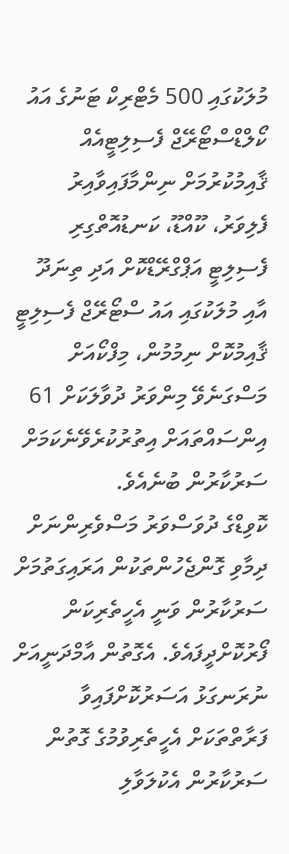މުލަކުގައި 500 މެޓްރިކް ޓަނުގެ އައު ކޯލްޑްސްޓޯރޭޖް ފެސިލިޓީއެއް ޤާއިމުކުރުމަށް ނިންމާފައިވާއިރު ފެލިވަރު، ކޫއްޑޫ، ކަނޑުއޮތްގިރި ފެސިލިޓީ އަޕްގްރޭޑްކޮށް އަދި ތިނަދޫ އާއި މުލަކުގައި އައު ސްޓޯރޭޖް ފެސިލިޓީ ޤާއިމުކޮށް ނިމުމުން، މިފްކޯއަށް މަސްގަނެވޭ މިންވަރު ދުވާލަކަށް 61 އިންސައްތައަށް އިތުރުކުރެވޭނެކަމަށް ސަރުކާރުން ބުނެއެވެ.
ކޮވިޑްގެ ދުވަސްވަރު މަސްވެރިންނަށް ދިމާވި ގޮންޖެހުންތަކުން އަރައިގަތުމަށް ސަރުކާރުން ވަނީ އެހީތެރިކަން ފޯރުކޮށްދީފައެވެ. އެގޮތުން އާމްދަނީއަށް ނުރަނގަޅު އަސަރުކޮށްފައިވާ ފަރާތްތަކަށް އެހީތެރިވުމުގެ ގޮތުން ސަރުކާރުން އެކުލަވާލި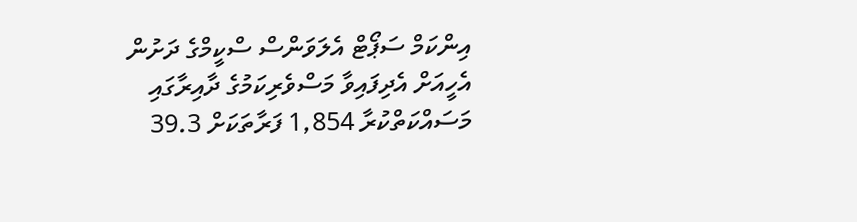އިންކަމް ސަޕޯޓް އެލަވަންސް ސްކީމްގެ ދަށުން އެހީއަށް އެދިފައިވާ މަސްވެރިކަމުގެ ދާއިރާގައި މަސައްކަތްކުރާ 1,854 ފަރާތަކަށް 39.3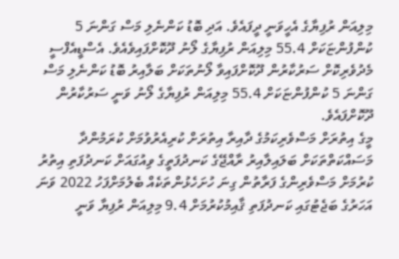މިލިއަން ރުފިޔާގެ އެހީވަނީ ދީފައެވެ. އަދި ބޮޑު ކަންނެލި މަސް ގަންނަ 5 ކުންފުންޏަކަށް 55.4 މިލިއަން ރުފިޔާގެ ލޯނު ދޫކޮށްފައިވެއެވެ. އެސްޑީއެފްސީ މެދުވެރިކޮށް ސަރުކާރުން ދޫކޮށްފައިވާ ލޯނުތަކަށް ބަލާއިރު ބޮޑު ކަންނެލި މަސް ގަންނަ 5 ކުންފުންޏަކަށް 55.4 މިލިއަން ރުފިޔާގެ ލޯނު ވަނީ ސަރުކާރުން ދޫކޮށްފައެވެ.
މީގެ އިތުރަށް މަސްވެރިކަމުގެ ދާއިރާ އިތުރަށް ކުރިއެރުވުމަށް ކުރަމުންދާ މަސައްކަތްތަކަށް ބަލައިލާއިރު ރާއްޖޭގެ ކަނދުފަތީގެ ވިއުގައަށް ކަނދުފަތި އިތުރު ކުރުމަށް މަސްވެރިންގެ ފަރާތުން ގިނަ ހުށަހެޅުންތަކެއް ބެލުމަށްފަހު 2022 ވަނަ އަހަރުގެ ބަޖެޓުގައި ކަނދުފަތި ޤާއިމުކުރުމަށް 9.4 މިލިއަން ރުފިޔާ ވަނީ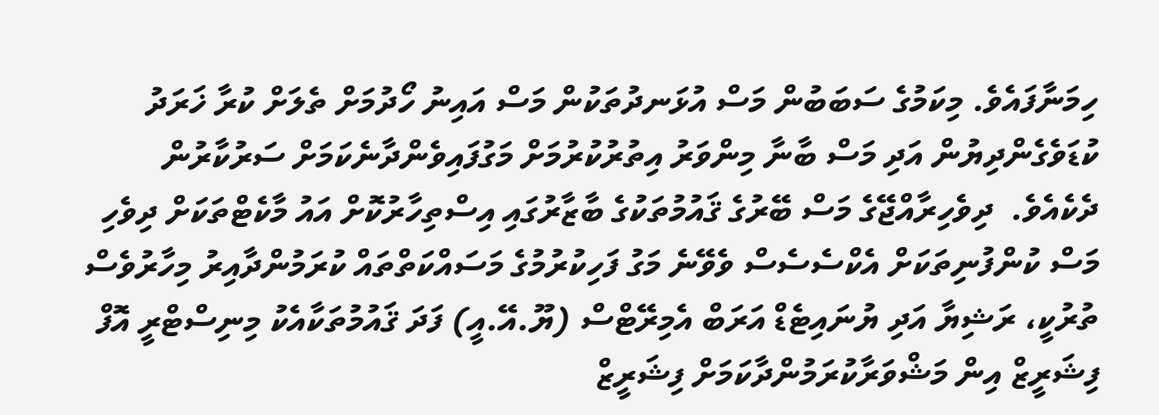ހިމަނާފައެވެ. މިކަމުގެ ސަބަބުން މަސް އުޅަނދުތަކުން މަސް އައިނު ހޯދުމަށް ތެލަށް ކުރާ ޚަރަދު ކުޑަވެގެންދިޔުން އަދި މަސް ބާނާ މިންވަރު އިތުރުކުރުމަށް މަގުފައިވެންދާނެކަމަށް ސަރުކާރުން ދެކެއެވެ.  ދިވެހިރާއްޖޭގެ މަސް ބޭރުގެ ޤައުމުތަކުގެ ބާޒާރުގައި އިސްތިހާރުކޮށް އައު މާކެޓްތަކަށް ދިވެހި މަސް ކުންފުނިތަކަށް އެކްސެސެސް ވެވޭނެ މަގު ފަހިކުރުމުގެ މަސައްކަތްތައް ކުރަމުންދާއިރު މިހާރުވެސް ތުރުކީ، ރަޝިޔާ އަދި ޔުނައިޓެޑް އަރަބް އެމިރޭޓްސް (ޔޫ.އޭ.އީ) ފަދަ ޤައުމުތަކާއެކު މިނިސްޓްރީ އޮފް ފިޝަރީޒް އިން މަޝްވަރާކުރަމުންދާކަމަށް ފިޝަރީޒް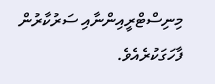މިނިސްޓްރީއިންނާއި ސަރުކާރުން ފާހަގަކުރެއެވެ.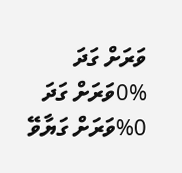ވަރަށް ގަދަ
0%ވަރަށް ގަދަ 0%ވަރަށް ގަޔާވޭ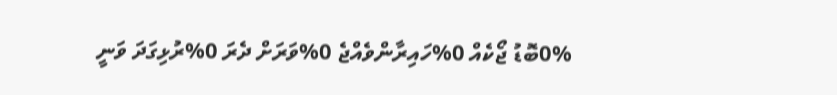0%ބޮޑު ޖޯކެއް 0%ހައިރާންވެއްޖެ 0%ވަރަށް ދެރަ 0%ރުޅިގަދަ ވަނީ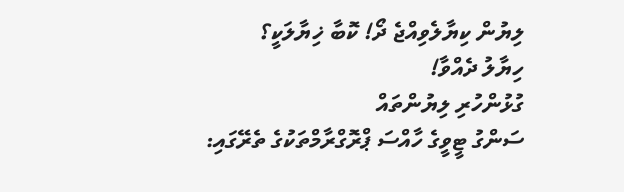ލިޔުން ކިޔާލެވިއްޖެ ދޯ! ކޮބާ ޚިޔާލަކީ؟
ހިޔާލު ދެއްވާ!
ގުޅުންހުރި ލިޔުންތައް
ސަންގު ޓީވީގެ ހާއްސަ ޕްރޮގްރާމްތަކުގެ ތެރޭގައި: